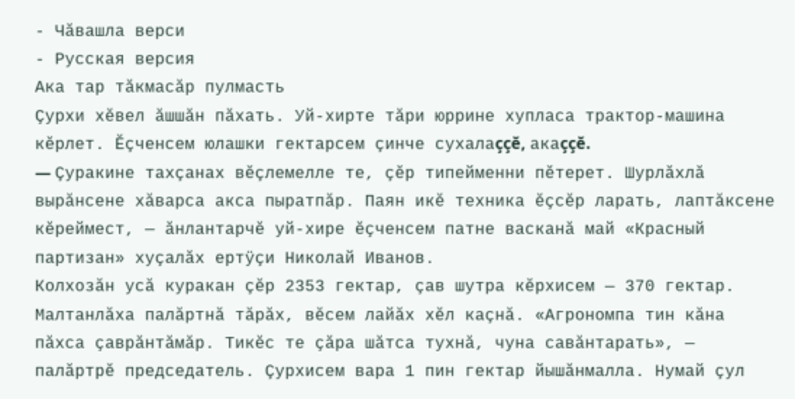- Чăвашла верси
- Русская версия
Ака тар тăкмасăр пулмасть
Çурхи хĕвел ăшшăн пăхать. Уй-хирте тăри юррине хупласа трактор-машина кĕрлет. Ĕçченсем юлашки гектарсем çинче сухалаççĕ, акаççĕ.
— Çуракине тахçанах вĕçлемелле те, çĕр типейменни пĕтерет. Шурлăхлă вырăнсене хăварса акса пыратпăр. Паян икĕ техника ĕçсĕр ларать, лаптăксене кĕреймест, — ăнлантарчĕ уй-хире ĕçченсем патне васканă май «Красный партизан» хуçалăх ертÿçи Николай Иванов.
Колхозăн усă куракан çĕр 2353 гектар, çав шутра кĕрхисем — 370 гектар. Малтанлăха палăртнă тăрăх, вĕсем лайăх хĕл каçнă. «Агрономпа тин кăна пăхса çаврăнтăмăр. Тикĕс те çăра шăтса тухнă, чуна савăнтарать», — палăртрĕ председатель. Çурхисем вара 1 пин гектар йышăнмалла. Нумай çул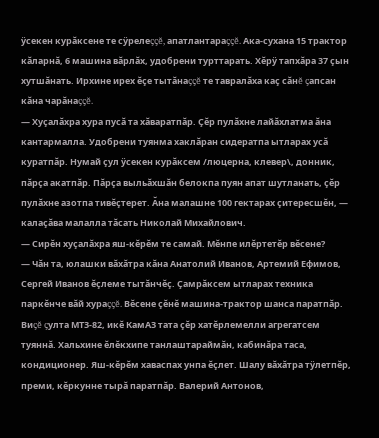ÿсекен курăксене те сÿрелеççĕ, апатлантараççĕ. Ака-сухана 15 трактор кăларнă, 6 машина вăрлăх, удобрени турттарать. Хĕрÿ тапхăра 37 çын хутшăнать. Ирхине ирех ĕçе тытăнаççĕ те тавралăха каç сăнĕ çапсан кăна чарăнаççĕ.
— Хуçалăхра хура пусă та хăваратпăр. Çĕр пулăхне лайăхлатма ăна кантармалла. Удобрени туянма хаклăран сидератпа ытларах усă куратпăр. Нумай çул ÿсекен курăксем /люцерна, клевер\, донник, пăрçа акатпăр. Пăрçа выльăхшăн белокпа пуян апат шутланать, çĕр пулăхне азотпа тивĕçтерет. Ăна малашне 100 гектарах çитересшĕн, — калаçăва малалла тăсать Николай Михайлович.
— Сирĕн хуçалăхра яш-кĕрĕм те самай. Мĕнпе илĕртетĕр вĕсене?
— Чăн та, юлашки вăхăтра кăна Анатолий Иванов, Артемий Ефимов, Сергей Иванов ĕçлеме тытăнчĕç. Çамрăксем ытларах техника паркĕнче вăй хураççĕ. Вĕсене çĕнĕ машина-трактор шанса паратпăр. Виçĕ çулта МТЗ-82, икĕ КамАЗ тата çĕр хатĕрлемелли агрегатсем туяннă. Хальхине ĕлĕкхипе танлаштараймăн, кабинăра таса, кондиционер. Яш-кĕрĕм хаваспах унпа ĕçлет. Шалу вăхăтра тÿлетпĕр, преми, кĕркунне тырă паратпăр. Валерий Антонов,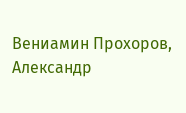Вениамин Прохоров, Александр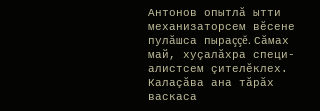Антонов опытлă ытти механизаторсем вĕсене пулăшса пыраççĕ. Сăмах май, хуçалăхра специ-алистсем çителĕклех.
Калаçăва ана тăрăх васкаса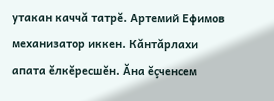утакан каччă татрĕ. Артемий Ефимов механизатор иккен. Кăнтăрлахи апата ĕлкĕресшĕн. Ăна ĕçченсем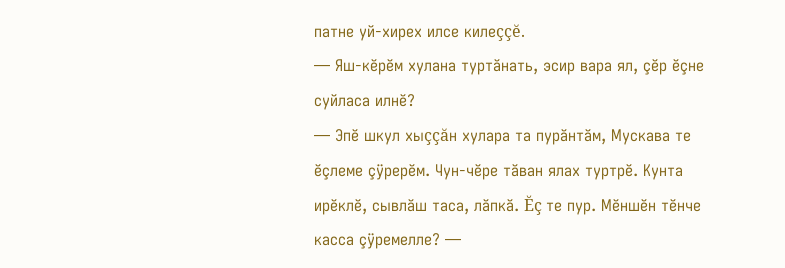патне уй-хирех илсе килеççĕ.
— Яш-кĕрĕм хулана туртăнать, эсир вара ял, çĕр ĕçне суйласа илнĕ?
— Эпĕ шкул хыççăн хулара та пурăнтăм, Мускава те ĕçлеме çÿрерĕм. Чун-чĕре тăван ялах туртрĕ. Кунта ирĕклĕ, сывлăш таса, лăпкă. Ĕç те пур. Мĕншĕн тĕнче касса çÿремелле? —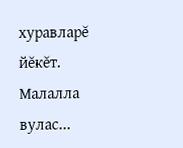хуравларĕ йĕкĕт. Малалла вулас...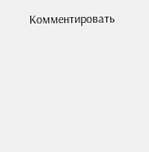Комментировать